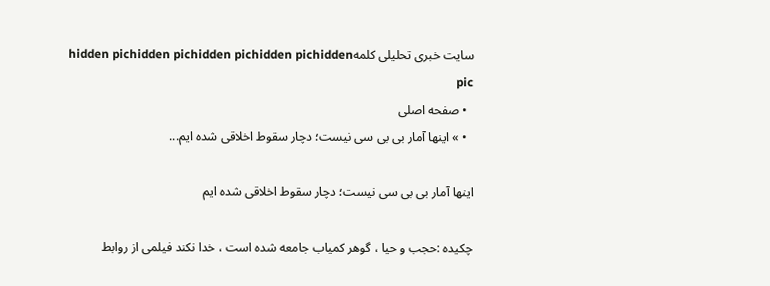سایت خبری تحلیلی کلمهhidden pichidden pichidden pichidden pichidden pic
  • صفحه اصلی
  • » اینها آمار بی بی سی نیست؛ دچار سقوط اخلاقی شده ایم...

اینها آمار بی بی سی نیست؛ دچار سقوط اخلاقی شده ایم

چکیده :حجب و حیا ، گوهر کمیاب جامعه شده است ، خدا نکند فیلمی از روابط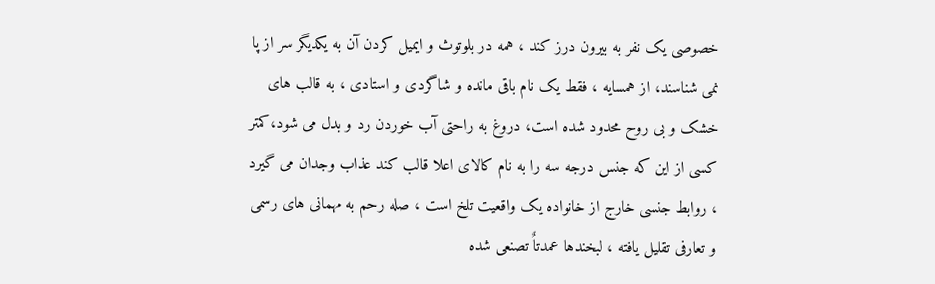خصوصی یک نفر به بیرون درز کند ، همه در بلوتوث و ایمیل کردن آن به یکدیگر سر از پا نمی شناسند، از همسایه ، فقط یک نام باقی مانده و شاگردی و استادی ، به قالب های خشک و بی روح محدود شده است، دروغ به راحتی آب خوردن رد و بدل می شود،کمتر کسی از این که جنس درجه سه را به نام کالای اعلا قالب کند عذاب وجدان می گیرد ، روابط جنسی خارج از خانواده یک واقعیت تلخ است ، صله رحم به مهمانی های رسمی و تعارفی تقلیل یافته ، لبخندها عمدتاٌ تصنعی شده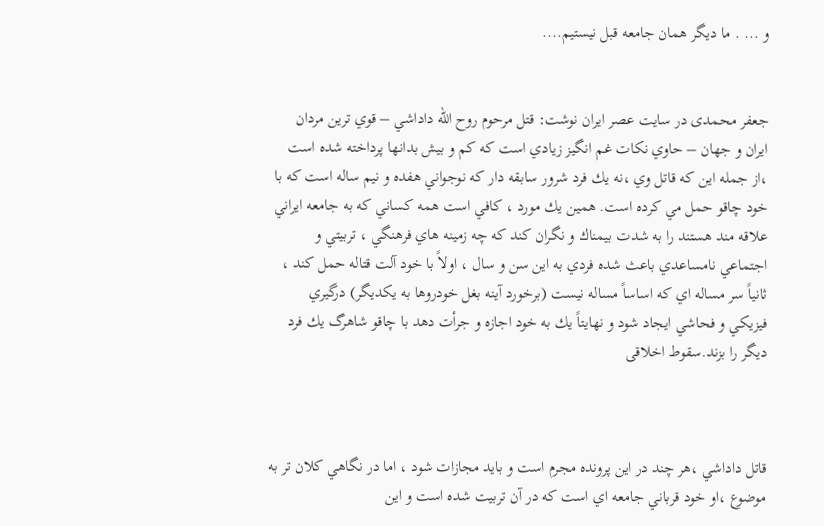و ... . ما دیگر همان جامعه قبل نیستیم....


جعفر محمدی در سایت عصر ایران نوشت: قتل مرحوم روح الله داداشي – قوي ترين مردان ايران و جهان – حاوي نكات غم انگيز زيادي است كه كم و بيش بدانها پرداخته شده است ،‌از جمله اين كه قاتل وي ،‌نه يك فرد شرور سابقه دار كه نوجواني هفده و نیم ساله است كه با خود چاقو حمل مي كرده است. همين يك مورد ،‌ كافي است همه كساني كه به جامعه ايراني علاقه مند هستند را به شدت بيمناك و نگران كند كه چه زمينه هاي فرهنگي ،‌ تربيتي و اجتماعي نامساعدي باعث شده فردي به اين سن و سال ،‌ اولاً‌ با خود آلت قتاله حمل كند ،‌ ثانياً‌ سر مساله اي كه اساساً‌ مساله نيست (برخورد آینه بغل خودروها به یکدیگر) درگيري فيزيكي و فحاشي ايجاد شود و نهايتاً‌ يك به خود اجازه و جرأت دهد با چاقو شاهرگ يك فرد ديگر را بزند.سقوط اخلاقی



قاتل داداشي ،‌هر چند در اين پرونده مجرم است و بايد مجازات شود ،‌ اما در نگاهي كلان تر به موضوع ،‌او خود قرباني جامعه اي است كه در آن تربيت شده است و اين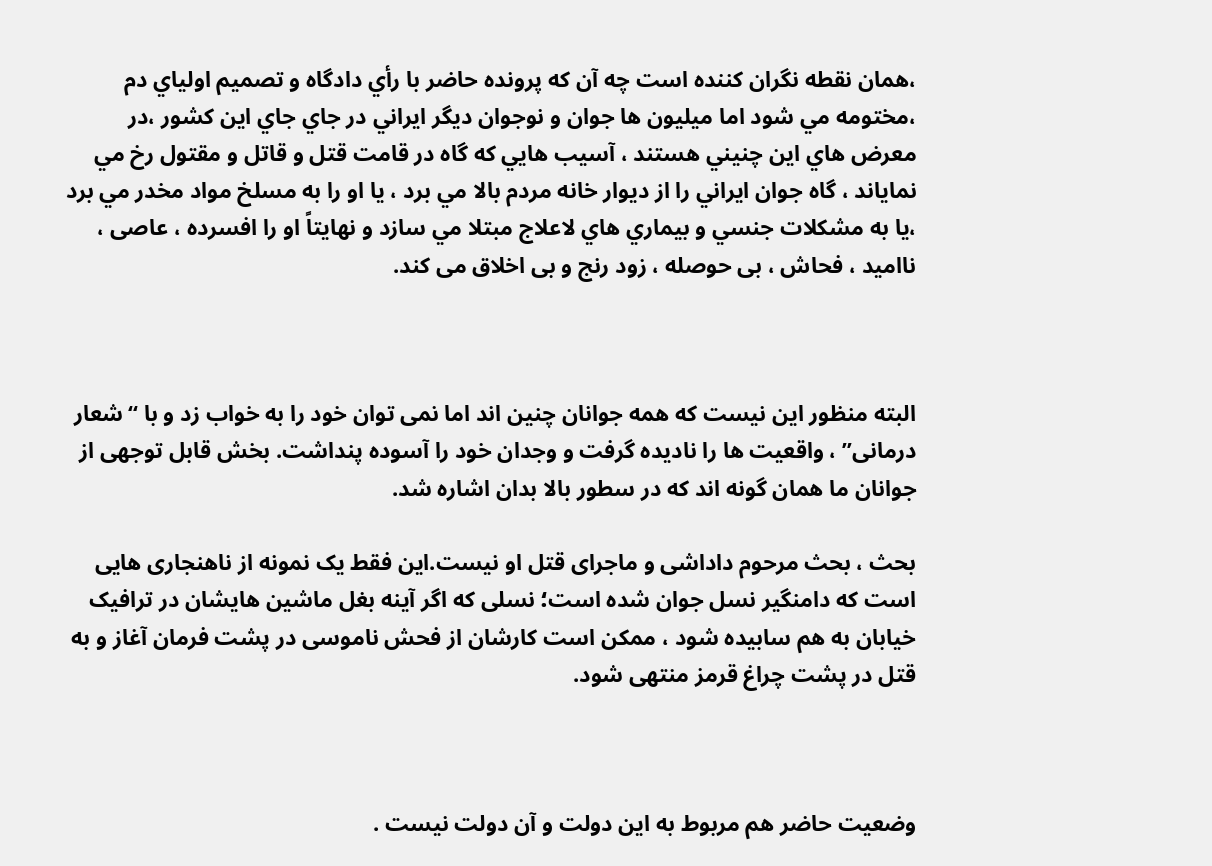،‌همان نقطه نگران كننده است چه آن كه پرونده حاضر با رأي دادگاه و تصميم اولياي دم ،‌مختومه مي شود اما ميليون ها جوان و نوجوان ديگر ايراني در جاي جاي اين كشور ،‌در معرض هاي اين چنيني هستند ، آسيب هايي كه گاه در قامت قتل و قاتل و مقتول رخ مي نماياند ،‌ گاه جوان ايراني را از ديوار خانه مردم بالا مي برد ،‌ يا او را به مسلخ مواد مخدر مي برد ،‌يا به مشكلات جنسي و بيماري هاي لاعلاج مبتلا مي سازد و نهايتاً‌ او را افسرده ، عاصی ، ناامید ، فحاش ، بی حوصله ، زود رنج و بی اخلاق می کند.



البته منظور این نیست که همه جوانان چنین اند اما نمی توان خود را به خواب زد و با “شعار درمانی” ، واقعیت ها را نادیده گرفت و وجدان خود را آسوده پنداشت. بخش قابل توجهی از جوانان ما همان گونه اند که در سطور بالا بدان اشاره شد.

بحث ، بحث مرحوم داداشی و ماجرای قتل او نیست.این فقط یک نمونه از ناهنجاری هایی است که دامنگیر نسل جوان شده است؛ نسلی که اگر آینه بغل ماشین هایشان در ترافیک خیابان به هم سابیده شود ، ممکن است کارشان از فحش ناموسی در پشت فرمان آغاز و به قتل در پشت چراغ قرمز منتهی شود.



وضعیت حاضر هم مربوط به این دولت و آن دولت نیست .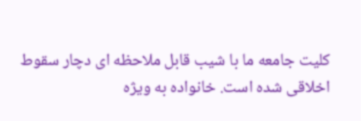کلیت جامعه ما با شیب قابل ملاحظه ای دچار سقوط اخلاقی شده است. خانواده به ویژه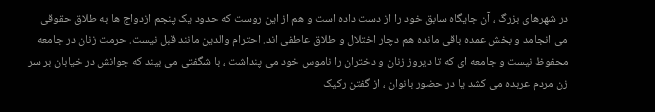در شهرهای بزرگ ، آن جایگاه سابق خود را از دست داده است و هم از این روست که حدود یک پنجم ازدواج ها به طلاق حقوقی می انجامد و بخش عمده باقی مانده هم دچار اختلال و طلاق عاطفی اند. احترام والدین مانند قبل نیست. حرمت زنان در جامعه محفوظ نیست و جامعه ای که تا دیروز زنان و دختران را ناموس خود می پنداشت ، با شگفتی می بیند که جوانش در خیابان بر سر زن مردم عربده می کشد یا در حضور بانوان ، از گفتن رکیک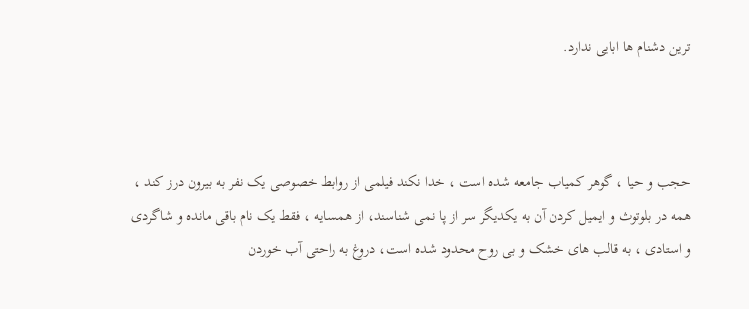ترین دشنام ها ابایی ندارد.



حجب و حیا ، گوهر کمیاب جامعه شده است ، خدا نکند فیلمی از روابط خصوصی یک نفر به بیرون درز کند ، همه در بلوتوث و ایمیل کردن آن به یکدیگر سر از پا نمی شناسند، از همسایه ، فقط یک نام باقی مانده و شاگردی و استادی ، به قالب های خشک و بی روح محدود شده است، دروغ به راحتی آب خوردن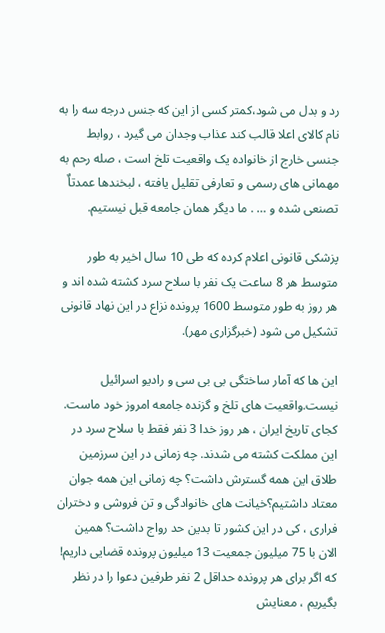رد و بدل می شود،کمتر کسی از این که جنس درجه سه را به نام کالای اعلا قالب کند عذاب وجدان می گیرد ، روابط جنسی خارج از خانواده یک واقعیت تلخ است ، صله رحم به مهمانی های رسمی و تعارفی تقلیل یافته ، لبخندها عمدتاٌ تصنعی شده و … . ما دیگر همان جامعه قبل نیستیم.

پزشکی قانونی اعلام کرده که طی 10 سال اخیر به طور متوسط هر 8 ساعت یک نفر با سلاح سرد کشته شده اند و هر روز به طور متوسط 1600 پرونده نزاع در این نهاد قانونی تشکیل می شود (خبرگزاری مهر).

این ها که آمار ساختگی بی بی سی و رادیو اسرائیل نیست.واقعیت های تلخ و گزنده جامعه امروز خود ماست. کجای تاریخ ایران ، هر روز خدا 3 نفر فقط با سلاح سرد در این مملکت کشته می شدند. چه زمانی در این سرزمین طلاق این همه گسترش داشت؟ چه زمانی این همه جوان معتاد داشتیم؟خیانت های خانوادگی و تن فروشی و دختران فراری ، کی در این کشور تا بدین حد رواج داشت؟ همین الان با 75 میلیون جمعیت 13 میلیون پرونده قضایی داریم! که اگر برای هر پرونده حداقل 2 نفر طرفین دعوا را در نظر بگیریم ، معنایش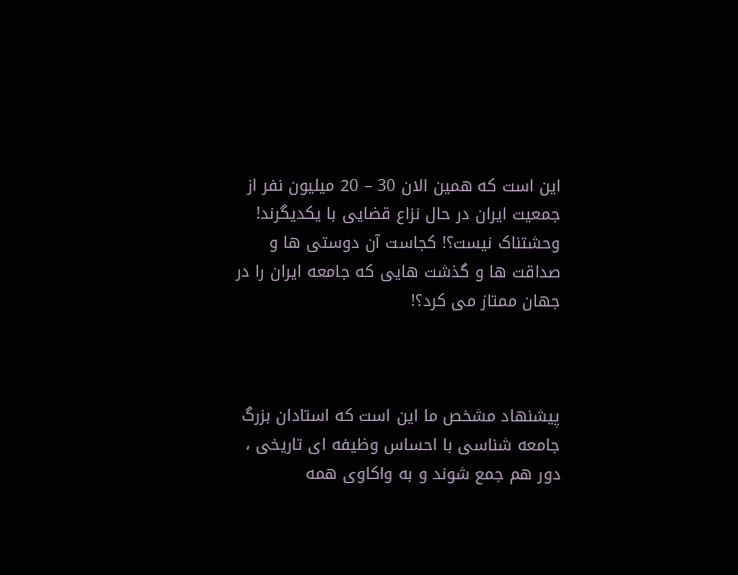این است که همین الان 30 – 20 میلیون نفر از جمعیت ایران در حال نزاع قضایی با یکدیگرند! وحشتناک نیست؟! کجاست آن دوستی ها و صداقت ها و گذشت هایی که جامعه ایران را در جهان ممتاز می کرد؟!



پیشنهاد مشخص ما این است که استادان بزرگ جامعه شناسی با احساس وظیفه ای تاریخی ، دور هم جمع شوند و به واکاوی همه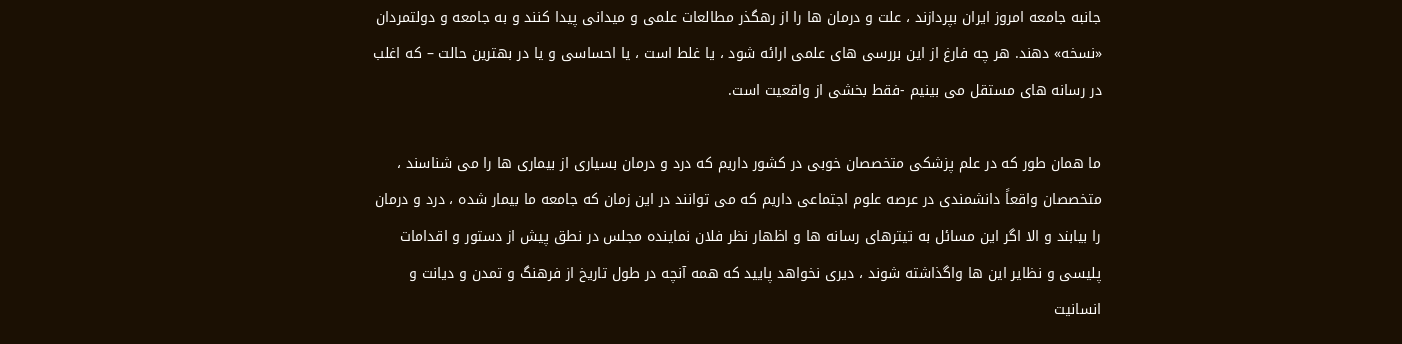جانبه جامعه امروز ایران بپردازند ، علت و درمان ها را از رهگذر مطالعات علمی و میدانی پیدا کنند و به جامعه و دولتمردان «نسخه» دهند. هر چه فارغ از این بررسی های علمی ارائه شود ، یا غلط است ، یا احساسی و یا در بهترین حالت – که اغلب در رسانه های مستقل می بینیم -فقط بخشی از واقعیت است.

ما همان طور که در علم پزشکی متخصصان خوبی در کشور داریم که درد و درمان بسیاری از بیماری ها را می شناسند ، متخصصان واقعاً دانشمندی در عرصه علوم اجتماعی داریم که می توانند در این زمان که جامعه ما بیمار شده ، درد و درمان را بیابند و الا اگر این مسائل به تیترهای رسانه ها و اظهار نظر فلان نماینده مجلس در نطق پیش از دستور و اقدامات پلیسی و نظایر این ها واگذاشته شوند ، دیری نخواهد پایید که همه آنچه در طول تاریخ از فرهنگ و تمدن و دیانت و انسانیت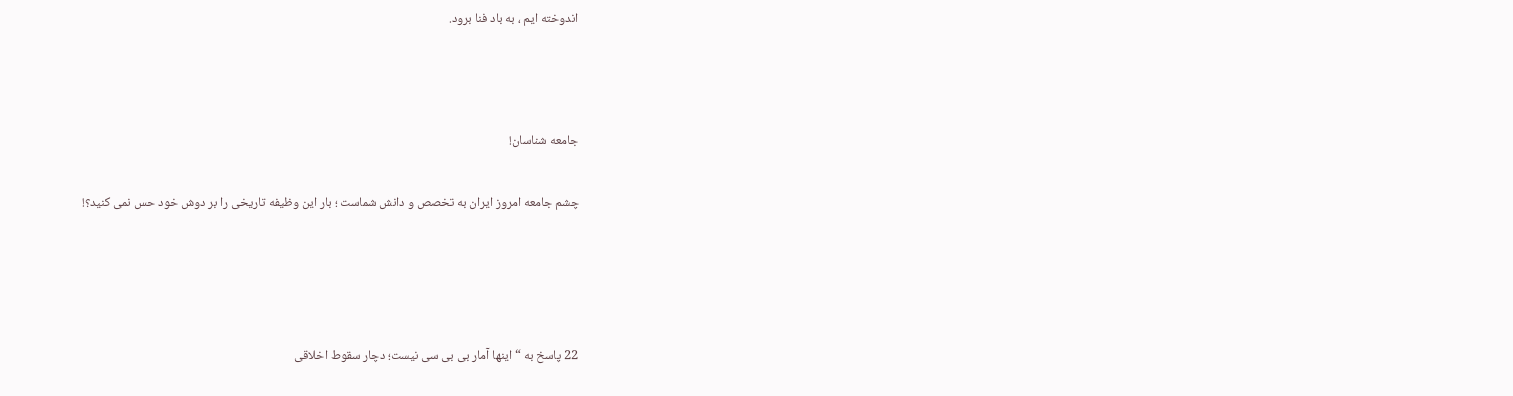اندوخته ایم ، به باد فنا برود.



جامعه شناسان!

چشم جامعه امروز ایران به تخصص و دانش شماست ؛ بار این وظیفه تاریخی را بر دوش خود حس نمی کنید؟!




22 پاسخ به “اینها آمار بی بی سی نیست؛ دچار سقوط اخلاقی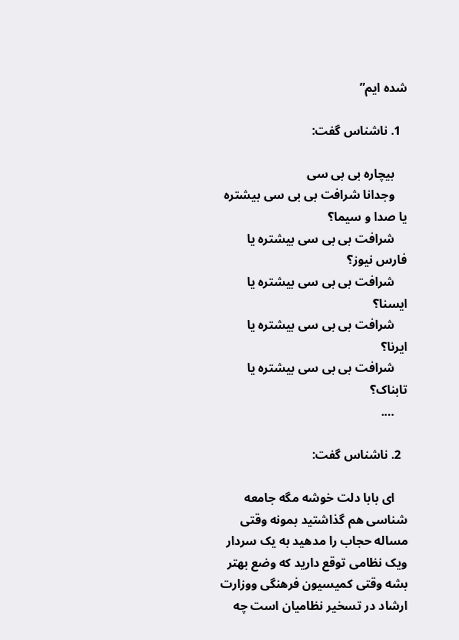شده ایم”

  1. ناشناس گفت:

    بیچاره بی بی سی
    وجدانا شرافت بی بی سی بیشتره یا صدا و سیما؟
    شرافت بی بی سی بیشتره یا فارس نیوز؟
    شرافت بی بی سی بیشتره یا ایسنا؟
    شرافت بی بی سی بیشتره یا ایرنا؟
    شرافت بی بی سی بیشتره یا تابناک؟
    ….

  2. ناشناس گفت:

    ای بابا دلت خوشه مگه جامعه شناسی هم گذاشتید بمونه وقتی مساله حجاب را مدهید به یک سردار ویک نظامی توقع دارید که وضع بهتر بشه وقتی کمیسیون فرهنگی ووزارت ارشاد در تسخیر نظامیان است چه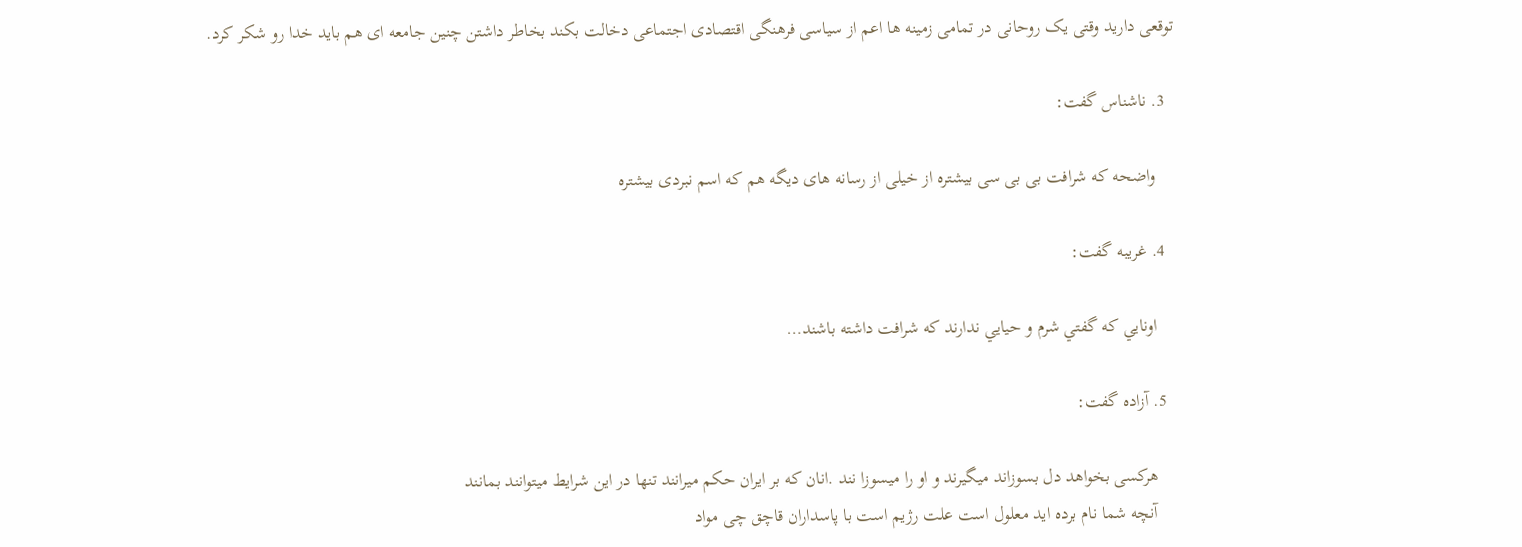توقعی دارید وقتی یک روحانی در تمامی زمینه ها اعم از سیاسی فرهنگی اقتصادی اجتماعی دخالت بکند بخاطر داشتن چنین جامعه ای هم باید خدا رو شکر کرد.

  3. ناشناس گفت:

    واضحه که شرافت بی بی سی بیشتره از خیلی از رسانه های دیگه هم که اسم نبردی بیشتره

  4. غريبه گفت:

    اونايي كه گفتي شرم و حيايي ندارند كه شرافت داشته باشند…

  5. آزاده گفت:

    هرکسی بخواهد دل بسوزاند میگیرند و او را میسوزا نند .انان که بر ایران حکم میرانند تنها در این شرایط میتوانند بمانند
    آنچه شما نام برده اید معلول است علت رژیم است با پاسداران قاچق چی مواد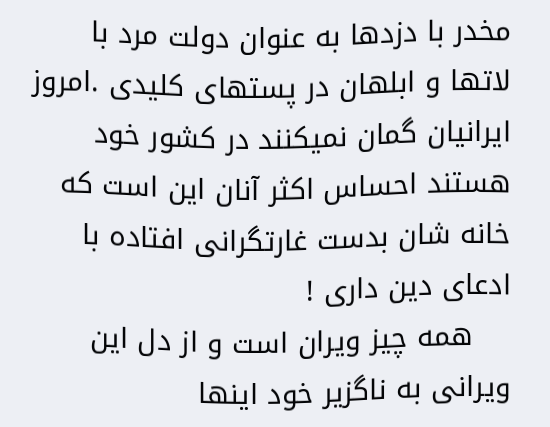مخدر با دزدها به عنوان دولت مرد با لاتها و ابلهان در پستهای کلیدی .امروز ایرانیان گمان نمیکنند در کشور خود هستند احساس اکثر آنان این است که خانه شان بدست غارتگرانی افتاده با ادعای دین داری !
    همه چیز ویران است و از دل این ویرانی به ناگزیر خود اینها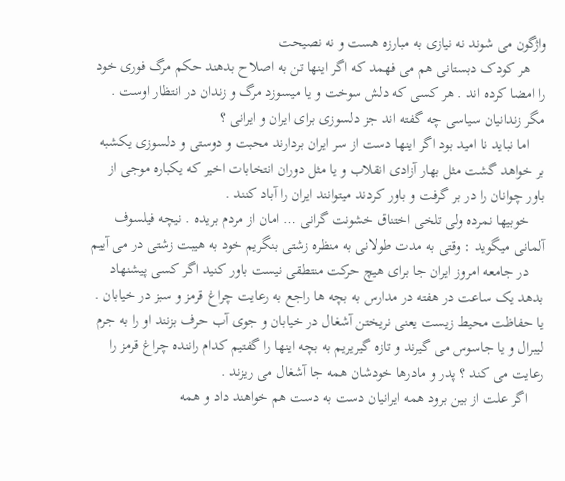واژگون می شوند نه نیازی به مبارزه هست و نه نصیحت
    هر کودک دبستانی هم می فهمد که اگر اینها تن به اصلاح بدهند حکم مرگ فوری خود را امضا کرده اند . هر کسی که دلش سوخت و یا میسوزد مرگ و زندان در انتظار اوست . مگر زندانیان سیاسی چه گفته اند جز دلسوزی برای ایران و ایرانی ؟
    اما نباید نا امید بود اگر اینها دست از سر ایران بردارند محبت و دوستی و دلسوزی یکشبه بر خواهد گشت مثل بهار آزادی انقلاب و یا مثل دوران انتخابات اخیر که یکباره موجی از باور چوانان را در بر گرفت و باور کردند میتوانند ایران را آباد کنند .
    خوبیها نمرده ولی تلخی اختناق خشونت گرانی … امان از مردم بریده . نیچه فیلسوف آلمانی میگوید : وقتی به مدت طولانی به منظره زشتی بنگریم خود به هیبت زشتی در می آییم
    در جامعه امروز ایران جا برای هیچ حرکت منتطقی نیست باور کنید اگر کسی پیشنهاد بدهد یک ساعت در هفته در مدارس به بچه ها راجع به رعایت چراغ قرمز و سبز در خیابان . یا حفاظت محیط زیست یعنی نریختن آشغال در خیابان و جوی آب حرف بزنند او را به جرم لیبرال و یا جاسوس می گیرند و تازه گیریریم به بچه اینها را گفتیم کدام راننده چراغ قرمز را رعایت می کند ؟ پدر و مادرها خودشان همه جا آشغال می ریزند .
    اگر علت از بین برود همه ایرانیان دست به دست هم خواهند داد و همه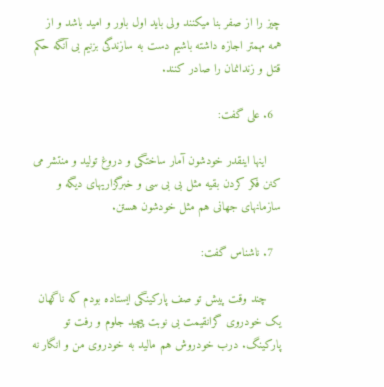چیز را از صفر بنا میکنند ولی باید اول باور و امید باشد و از همه مهمتر اجازه داشته باشیم دست به سازندگی بزنیم بی آنگه حکم قتل و زندانمان را صادر کنند.

  6. علی گفت:

    اینها اینقدر خودشون آمار ساختگی و دروغ تولید و منتشر می کنن فکر کردن بقیه مثل بی بی سی و خبرگزاریهای دیگه و سازمانهای جهانی هم مثل خودشون هستن.

  7. ناشناس گفت:

    چند وقت پیش تو صف پارکینگی ایستاده بودم که ناگهان یک خودروی گرانقیمت بی نوبت پیچید جلوم و رفت تو پارکینگ. درب خودروش هم مالید به خودروی من و انگار نه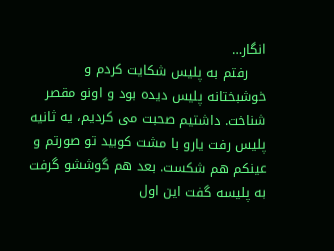انگار…
    رفتم به پلیس شکایت کردم و خوشبختانه پلیس دیده بود و اونو مقصر شناخت. داشتیم صحبت می کردیم، یه ثانیه پلیس رفت یارو با مشت کوبید تو صورتم و عینکم هم شکست. بعد هم گوششو گرفت به پلیسه گفت این اول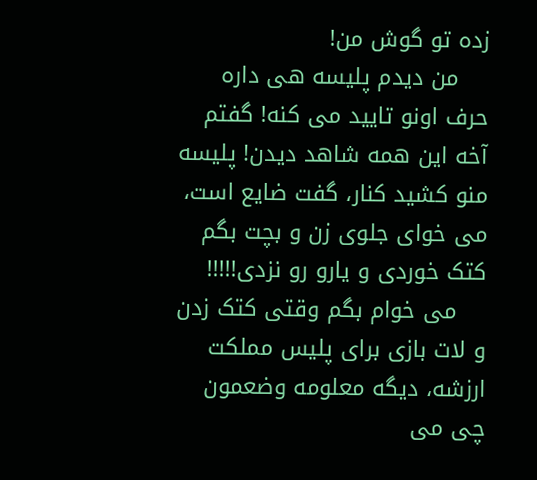زده تو گوش من!
    من دیدم پلیسه هی داره حرف اونو تایید می کنه! گفتم آخه این همه شاهد دیدن! پلیسه منو کشید کنار، گفت ضایع است، می خوای جلوی زن و بچت بگم کتک خوردی و یارو رو نزدی!!!!!
    می خوام بگم وقتی کتک زدن و لات بازی برای پلیس مملکت ارزشه، دیگه معلومه وضعمون چی می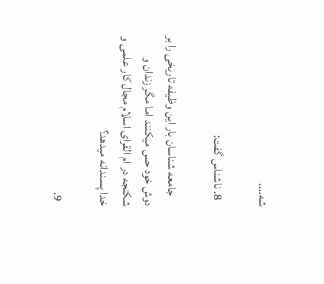شه….

  8. ناشناس گفت:

    جامعه شناسان بار این وظیفه تاریخی را بر دوش خود حس میکنند اما مگر زندان و شکنجه در ام القرای اسلام مجال کار علمی و خدا پسندانه میدهد؟

  9.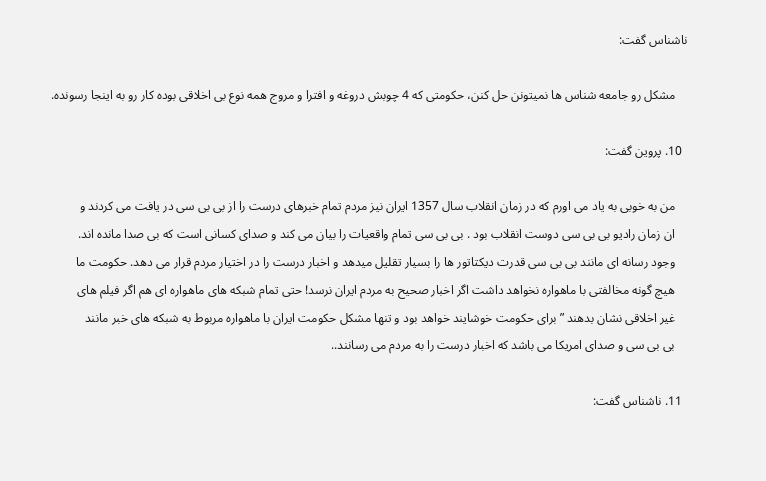ناشناس گفت:

    مشکل رو جامعه شناس ها نمیتونن حل کنن، حکومتی که 4 چوبش دروغه و افترا و مروج همه نوع بی اخلاقی بوده کار رو به اینجا رسونده.

  10. پروین گفت:

    من به خوبی به یاد می اورم که در زمان انقلاب سال 1357 ایران نیز مردم تمام خبرهای درست را از بی بی سی در یافت می کردند و
    ان زمان رادیو بی بی سی دوست انقلاب بود . بی بی سی تمام واقعیات را بیان می کند و صدای کسانی است که بی صدا مانده اند.
    وجود رسانه ای مانند بی بی سی قدرت دیکتاتور ها را بسیار تقلیل میدهد و اخبار درست را در اختیار مردم قرار می دهد. حکومت ما
    هیچ گونه مخالفتی با ماهواره نخواهد داشت اگر اخبار صحیح به مردم ایران نرسد! حتی تمام شبکه های ماهواره ای هم اگر فیلم های
    غیر اخلاقی نشان بدهند ” برای حکومت خوشایند خواهد بود و تنها مشکل حکومت ایران با ماهواره مربوط به شبکه های خبر مانند
    بی بی سی و صدای امریکا می باشد که اخبار درست را به مردم می رسانند..

  11. ناشناس گفت: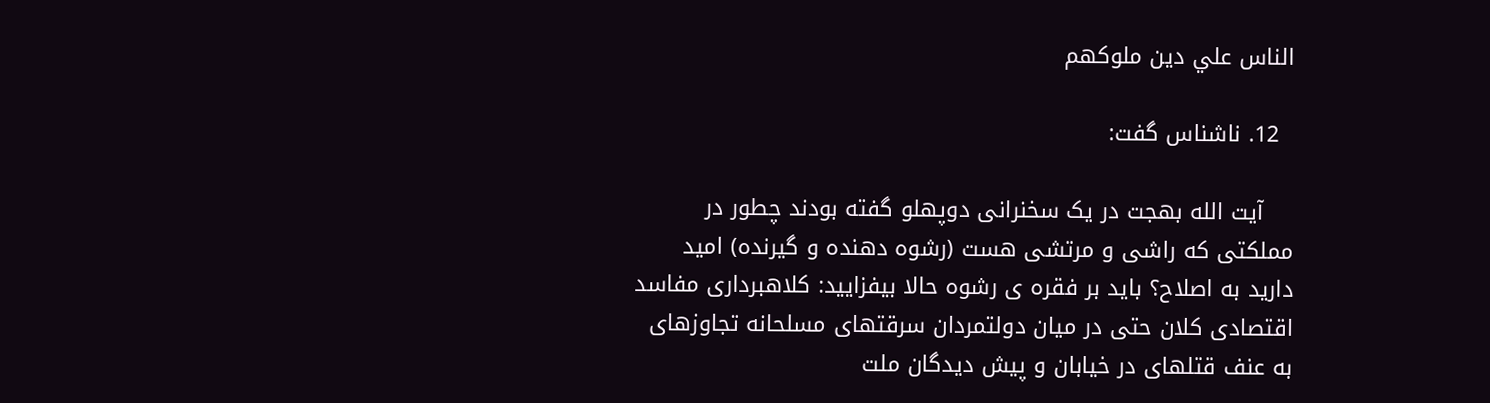الناس علي دين ملوكهم

  12. ناشناس گفت:

    آیت الله بهجت در یک سخنرانی دوپهلو گفته بودند چطور در مملکتی که راشی و مرتشی هست (رشوه دهنده و گیرنده) امید دارید به اصلاح؟ باید بر فقره ی رشوه حالا بیفزایید: کلاهبرداری مفاسد اقتصادی کلان حتی در میان دولتمردان سرقتهای مسلحانه تجاوزهای به عنف قتلهای در خیابان و پیش دیدگان ملت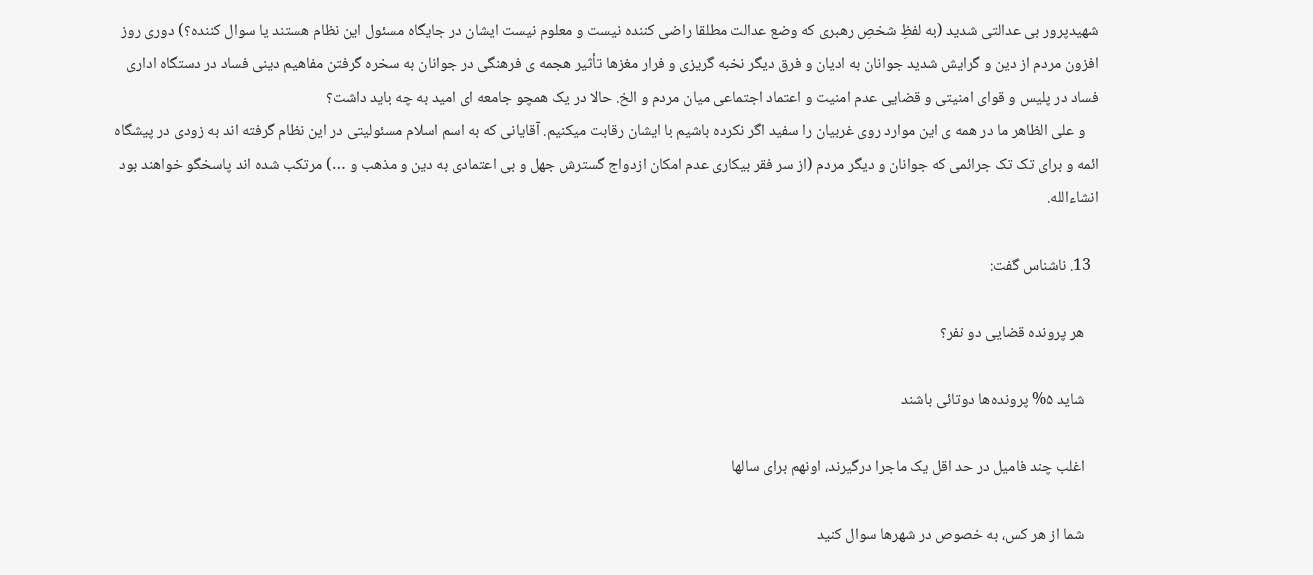شهیدپرور بی عدالتی شدید (به لفظِ شخصِ رهبری که وضع عدالت مطلقا راضی کننده نیست و معلوم نیست ایشان در جایگاه مسئول این نظام هستند یا سوال کننده؟) دوری روز افزون مردم از دین و گرایش شدید جوانان به ادیان و فرق دیگر نخبه گریزی و فرار مغزها تأثیر هجمه ی فرهنگی در جوانان به سخره گرفتن مفاهیم دینی فساد در دستگاه اداری فساد در پلیس و قوای امنیتی و قضایی عدم امنیت و اعتماد اجتماعی میان مردم و الخ. حالا در یک همچو جامعه ای امید به چه باید داشت؟
    و علی الظاهر ما در همه ی این موارد روی غربیان را سفید اگر نکرده باشیم با ایشان رقابت میکنیم. آقایانی که به اسم اسلام مسئولیتی در این نظام گرفته اند به زودی در پیشگاه ائمه و برای تک تک جرائمی که جوانان و دیگر مردم (از سر فقر بیکاری عدم امکان ازدواج گسترش جهل و بی اعتمادی به دین و مذهب و …) مرتکب شده اند پاسخگو خواهند بود انشاءالله.

  13. ناشناس گفت:

    هر پرونده قضایی دو نفر؟

    شاید ۵% پرونده‌ها دوتائی باشند

    اغلب چند فامیل در حد اقل یک ماجرا‌ درگیرند، اونهم برای سالها

    شما از هر کس، به خصوص در شهرها سوال کنید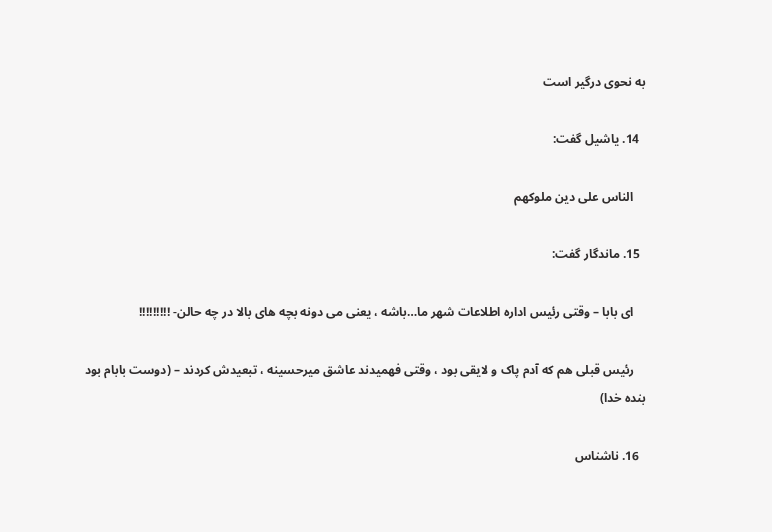به نحوی درگیر است

  14. یاشیل گفت:

    الناس علی دین ملوکهم

  15. ماندگار گفت:

    ای بابا – وقتی رئیس اداره اطلاعات شهر ما…باشه ، یعنی می دونه بچه های بالا در چه حالن- !!!!!!!!!

    رئیس قبلی هم که آدم پاک و لایقی بود ، وقتی فهمیدند عاشق میرحسینه ، تبعیدش کردند – (دوست بابام بود بنده خدا)

  16. ناشناس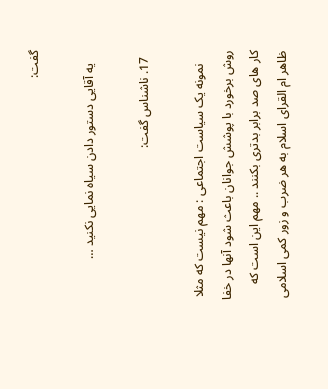گفت:

    یه آقایی دستور دادن سیاه نمایی نکنید …

  17. ناشناس گفت:

    نمونه یک سیاست اجتماعی : مهم نیست که مثلا روش برخورد با پوشش جوانان باعث شود آنها در خفا کار های صد برابر بدتری بکنند .. مهم این است که ظاهر ام القرای اسلام به هر ضرب و زور کمی اسلامی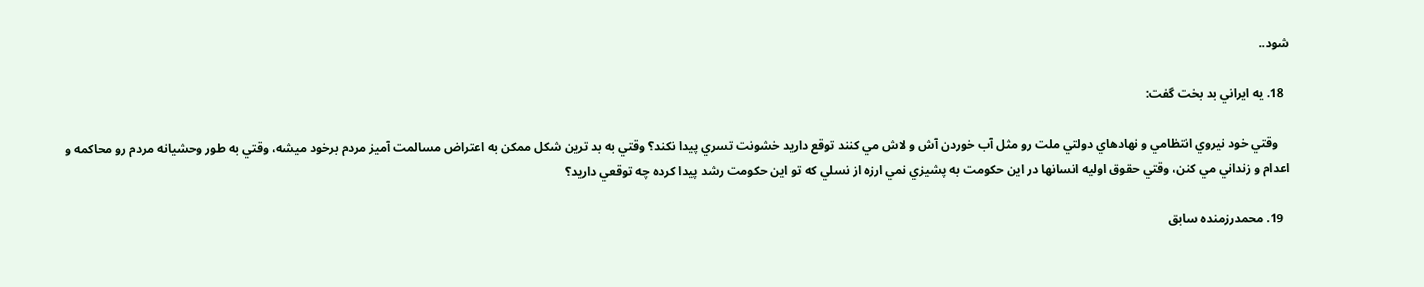شود..

  18. يه ايراني بد بخت گفت:

    وقتي خود نيروي انتظامي و نهادهاي دولتي ملت رو مثل آب خوردن آش و لاش مي كنند توقع داريد خشونت تسري پيدا نكند؟ وقتي به بد ترين شكل ممكن به اعتراض مسالمت آميز مردم برخود ميشه، وقتي به طور وحشيانه مردم رو محاكمه و اعدام و زنداني مي كنن، وقتي حقوق اوليه انسانها در اين حكومت به پشيزي نمي ارزه از نسلي كه تو اين حكومت رشد پيدا كرده چه توقعي داريد؟

  19. محمدرزمنده سابق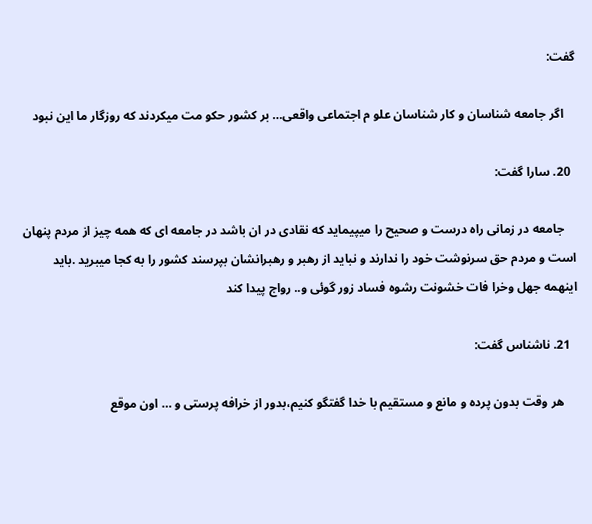گفت:

    اگر جامعه شناسان و کار شناسان علو م اجتماعی واقعی… بر کشور حکو مت میکردند که روزگار ما این نبود

  20. سارا گفت:

    جامعه در زمانی راه درست و صحیح را میپیماید که نقادی در ان باشد در جامعه ای که همه چیز از مردم پنهان است و مردم حق سرنوشت خود را ندارند و نباید از رهبر و رهبرانشان بپرسند کشور را به کجا میبرید .باید اینهمه جهل وخرا فات خشونت رشوه فساد زور گوئی و.. رواج پیدا کند

  21. ناشناس گفت:

    هر وقت بدون پرده و مانع و مستقیم با خدا گفتگو کنیم،بدور از خرافه پرستی و … اون موقع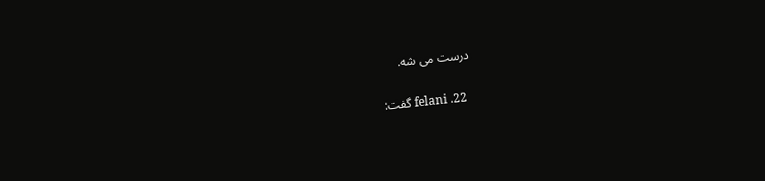درست می شه.

  22. felani گفت: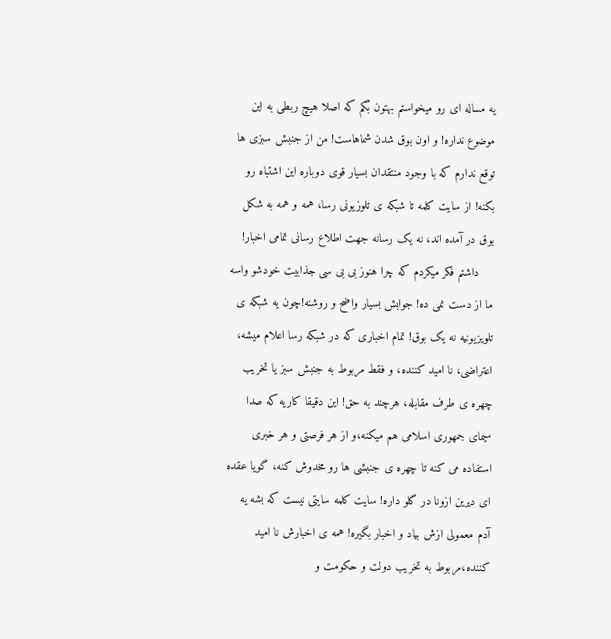یه مساله ای رو میخواستم بهتون بگم که اصلا هیچ ربطی به این موضوع نداره! و اون بوق شدن شماهاست! من از جنبش سبزی ها توقع ندارم که با وجود منتقدان بسیار قوی دوباره این اشتباه رو بکنه! از سایت کلمه تا شبکه ی تلوزیونی رسا، همه و همه به شکل بوق در آمده اند، نه یک رسانه جهت اطلاع رسانی تمامی اخبار!
    داشتم فکر میکردم که چرا هنوز بی بی سی جذابیت خودشو واسه ما از دست نمی ده! جوابش بسیار واضح و روشنه!چون یه شبکه ی تلویزیونیه نه یک بوق! تمام اخباری که در شبکه رسا اعلام میشه، اعتراضی، نا امید کننده، و فقط مربوط به جنبش سبز یا تخریب چهره ی طرف مقابله، هرچند به حق! این دقیقا کاریه که صدا سیمای جمهوری اسلامی هم میکنه،و از هر فرصتی و هر خبری استفاده می کنه تا چهره ی جنبشی ها رو مخدوش کنه، گویا عقده ای دیرین ازونا در گلو داره! سایت کلمه سایتی نیست که بشه یه آدم معمولی ازش بیاد و اخبار بگیره! همه ی اخبارش نا امید کننده،مربوط به تخریب دولت و حکومت و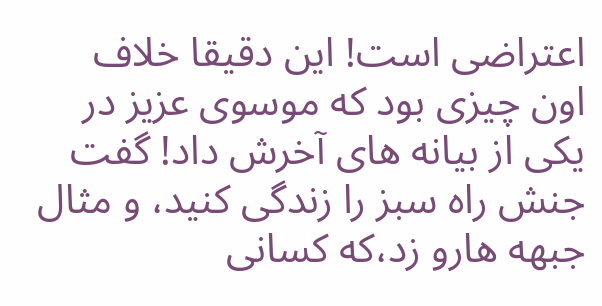اعتراضی است! این دقیقا خلاف اون چیزی بود که موسوی عزیز در یکی از بیانه های آخرش داد! گفت جنش راه سبز را زندگی کنید، و مثال جبهه هارو زد،که کسانی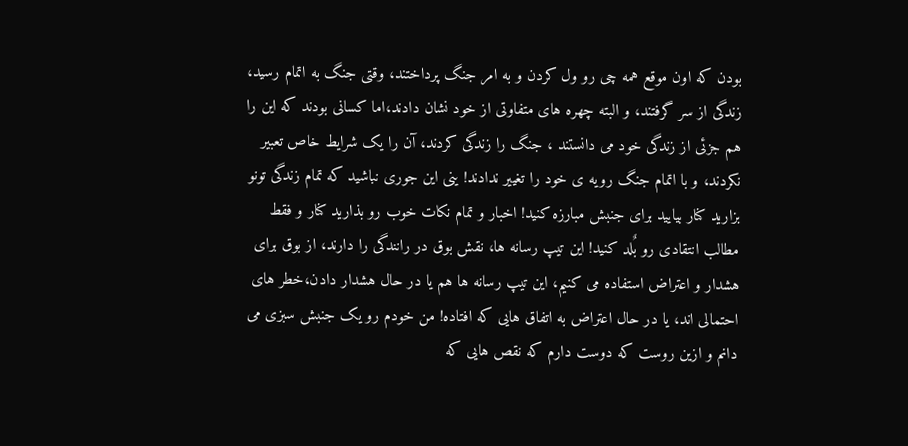بودن که اون موقع همه چی رو ول کردن و به امر جنگ پرداختند، وقتی جنگ به اتمام رسید، زندگی از سر گرفتند، و البته چهره های متفاوتی از خود نشان دادند،اما کسانی بودند که این را هم جزئی از زندگی خود می دانستند ، جنگ را زندگی کردند، آن را یک شرایط خاص تعبیر نکردند، و با اتمام جنگ رویه ی خود را تغییر ندادند! ینی این جوری نباشید که تمام زندگی تونو بزارید کنار بیایید برای جنبش مبارزه کنید! اخبار و تمام نکات خوب رو بذارید کنار و فقط مطالب انتقادی رو بٌلد کنید! این تیپ رسانه ها، نقش بوق در رانندگی را دارند، از بوق برای هشدار و اعتراض استفاده می کنیم، این تیپ رسانه ها هم یا در حال هشدار دادن،خطر های احتمالی اند، یا در حال اعتراض به اتفاق هایی که افتاده! من خودم رو یک جنبش سبزی می دانم و ازین روست که دوست دارم که نقص هایی که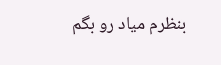بنظرم میاد رو بگم